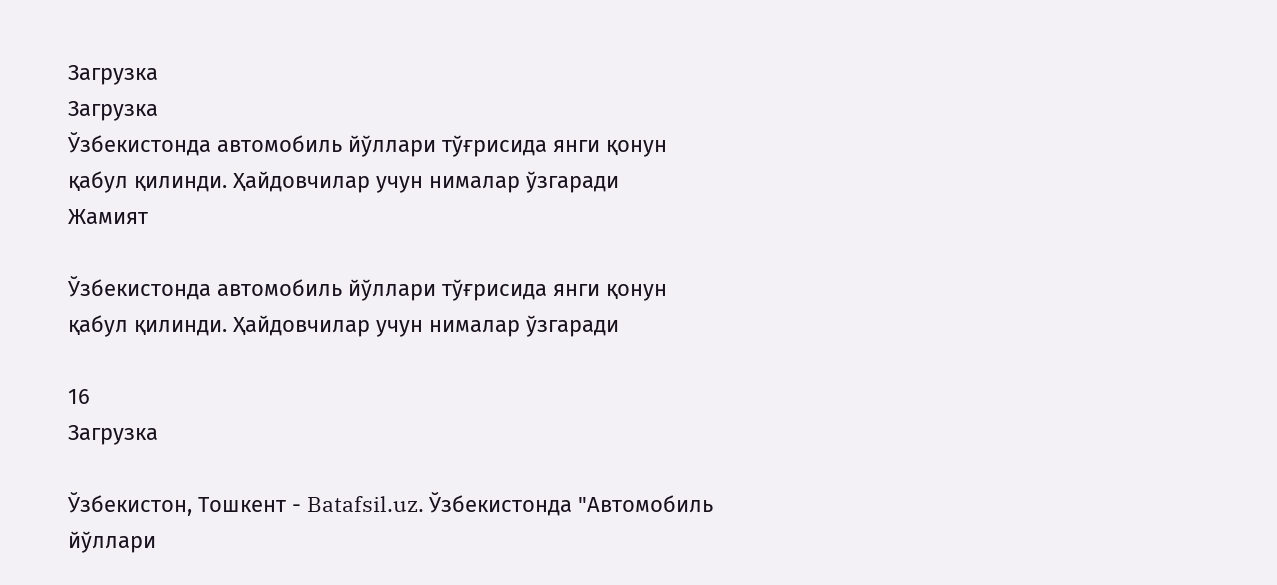Загрузка
Загрузка
Ўзбекистонда автомобиль йўллари тўғрисида янги қонун қабул қилинди. Ҳайдовчилар учун нималар ўзгаради
Жамият

Ўзбекистонда автомобиль йўллари тўғрисида янги қонун қабул қилинди. Ҳайдовчилар учун нималар ўзгаради

16
Загрузка

Ўзбекистон, Тошкент - Batafsil.uz. Ўзбекистонда "Автомобиль йўллари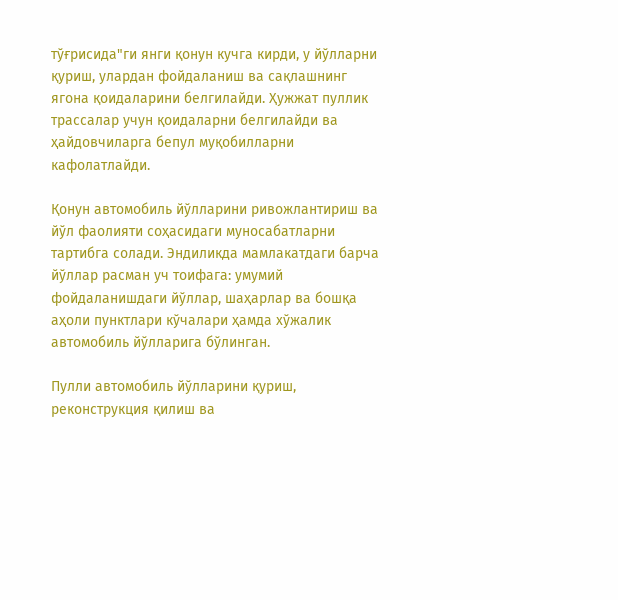тўғрисида"ги янги қонун кучга кирди, у йўлларни қуриш, улардан фойдаланиш ва сақлашнинг ягона қоидаларини белгилайди. Ҳужжат пуллик трассалар учун қоидаларни белгилайди ва ҳайдовчиларга бепул муқобилларни кафолатлайди.

Қонун автомобиль йўлларини ривожлантириш ва йўл фаолияти соҳасидаги муносабатларни тартибга солади. Эндиликда мамлакатдаги барча йўллар расман уч тоифага: умумий фойдаланишдаги йўллар, шаҳарлар ва бошқа аҳоли пунктлари кўчалари ҳамда хўжалик автомобиль йўлларига бўлинган.

Пулли автомобиль йўлларини қуриш, реконструкция қилиш ва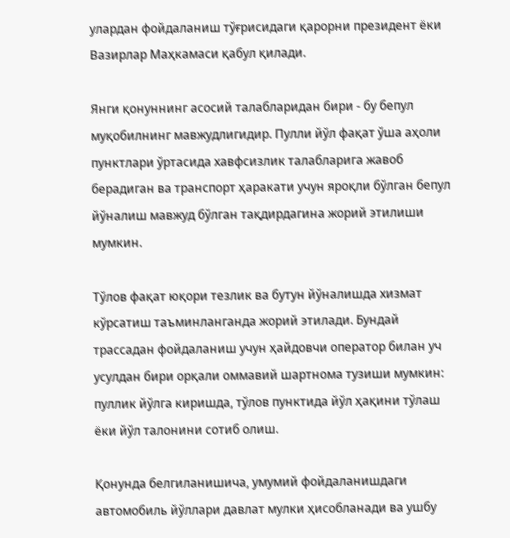улардан фойдаланиш тўғрисидаги қарорни президент ёки Вазирлар Маҳкамаси қабул қилади.

Янги қонуннинг асосий талабларидан бири - бу бепул муқобилнинг мавжудлигидир. Пулли йўл фақат ўша аҳоли пунктлари ўртасида хавфсизлик талабларига жавоб берадиган ва транспорт ҳаракати учун яроқли бўлган бепул йўналиш мавжуд бўлган тақдирдагина жорий этилиши мумкин.

Тўлов фақат юқори тезлик ва бутун йўналишда хизмат кўрсатиш таъминланганда жорий этилади. Бундай трассадан фойдаланиш учун ҳайдовчи оператор билан уч усулдан бири орқали оммавий шартнома тузиши мумкин: пуллик йўлга киришда, тўлов пунктида йўл ҳақини тўлаш ёки йўл талонини сотиб олиш.

Қонунда белгиланишича, умумий фойдаланишдаги автомобиль йўллари давлат мулки ҳисобланади ва ушбу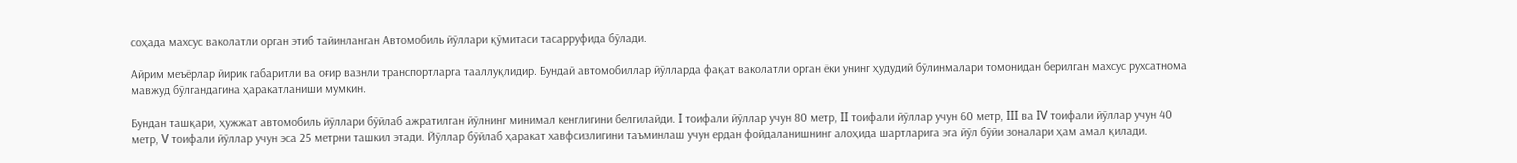соҳада махсус ваколатли орган этиб тайинланган Автомобиль йўллари қўмитаси тасарруфида бўлади.

Айрим меъёрлар йирик габаритли ва оғир вазнли транспортларга тааллуқлидир. Бундай автомобиллар йўлларда фақат ваколатли орган ёки унинг ҳудудий бўлинмалари томонидан берилган махсус рухсатнома мавжуд бўлгандагина ҳаракатланиши мумкин.

Бундан ташқари, ҳужжат автомобиль йўллари бўйлаб ажратилган йўлнинг минимал кенглигини белгилайди. I тоифали йўллар учун 80 метр, II тоифали йўллар учун 60 метр, III ва IV тоифали йўллар учун 40 метр, V тоифали йўллар учун эса 25 метрни ташкил этади. Йўллар бўйлаб ҳаракат хавфсизлигини таъминлаш учун ердан фойдаланишнинг алоҳида шартларига эга йўл бўйи зоналари ҳам амал қилади.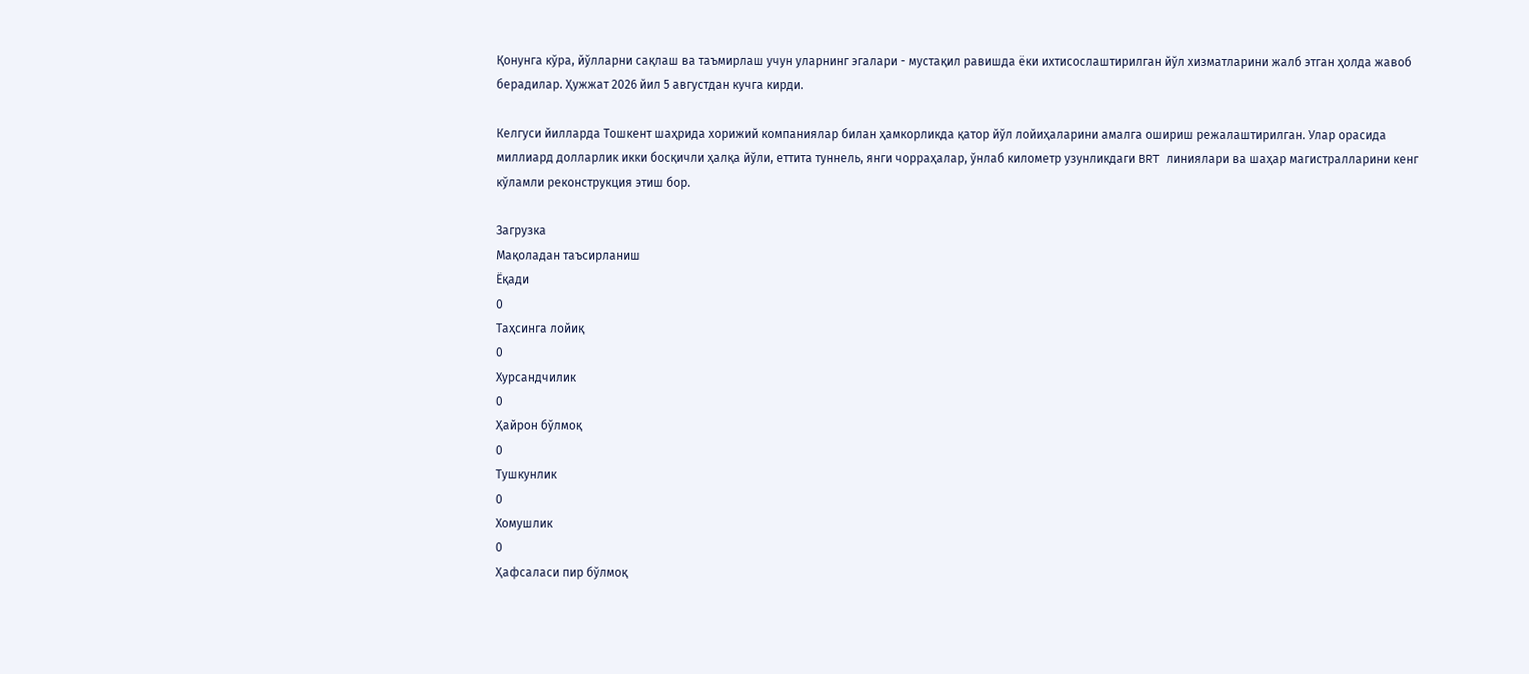Қонунга кўра, йўлларни сақлаш ва таъмирлаш учун уларнинг эгалари - мустақил равишда ёки ихтисослаштирилган йўл хизматларини жалб этган ҳолда жавоб берадилар. Ҳужжат 2026 йил 5 августдан кучга кирди.

Келгуси йилларда Тошкент шаҳрида хорижий компаниялар билан ҳамкорликда қатор йўл лойиҳаларини амалга ошириш режалаштирилган. Улар орасида миллиард долларлик икки босқичли ҳалқа йўли, еттита туннель, янги чорраҳалар, ўнлаб километр узунликдаги BRT линиялари ва шаҳар магистралларини кенг кўламли реконструкция этиш бор.

Загрузка
Мақоладан таъсирланиш
Ёқади
0
Таҳсинга лойиқ
0
Хурсандчилик
0
Ҳайрон бўлмоқ
0
Тушкунлик
0
Хомушлик
0
Ҳафсаласи пир бўлмоқ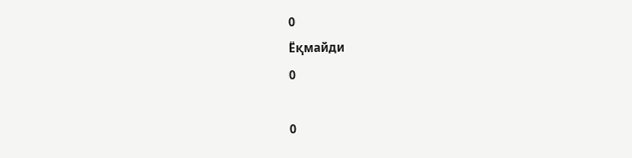0
Ёқмайди
0

0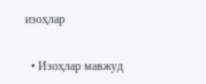изоҳлар

  • Изоҳлар мавжуд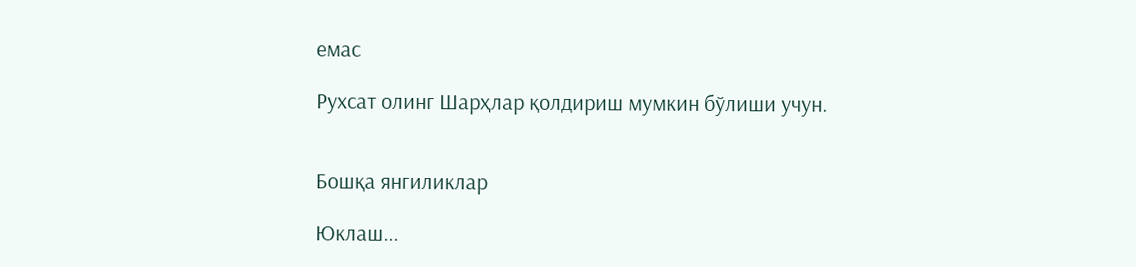емас

Рухсат олинг Шарҳлар қолдириш мумкин бўлиши учун.


Бошқа янгиликлар

Юклаш...